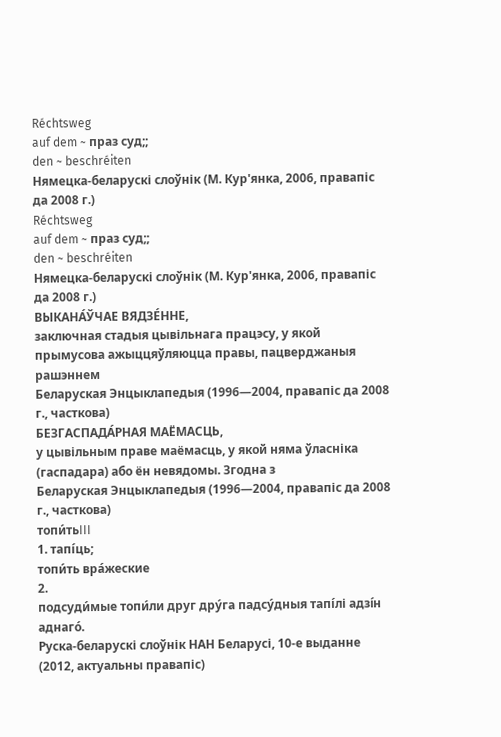Réchtsweg
auf dem ~ праз суд;;
den ~ beschréiten
Нямецка-беларускі слоўнік (М. Кур'янка, 2006, правапіс да 2008 г.)
Réchtsweg
auf dem ~ праз суд;;
den ~ beschréiten
Нямецка-беларускі слоўнік (М. Кур'янка, 2006, правапіс да 2008 г.)
ВЫКАНА́ЎЧАЕ ВЯДЗЕ́ННЕ,
заключная стадыя цывільнага працэсу, у якой прымусова ажыццяўляюцца правы, пацверджаныя рашэннем
Беларуская Энцыклапедыя (1996—2004, правапіс да 2008 г., часткова)
БЕЗГАСПАДА́РНАЯ МАЁМАСЦЬ,
у цывільным праве маёмасць, у якой няма ўласніка (гаспадара) або ён невядомы. Згодна з
Беларуская Энцыклапедыя (1996—2004, правапіс да 2008 г., часткова)
топи́тьIII
1. тапі́ць;
топи́ть вра́жеские
2.
подсуди́мые топи́ли друг дру́га падсу́дныя тапі́лі адзі́н аднаго́.
Руска-беларускі слоўнік НАН Беларусі, 10-е выданне (2012, актуальны правапіс)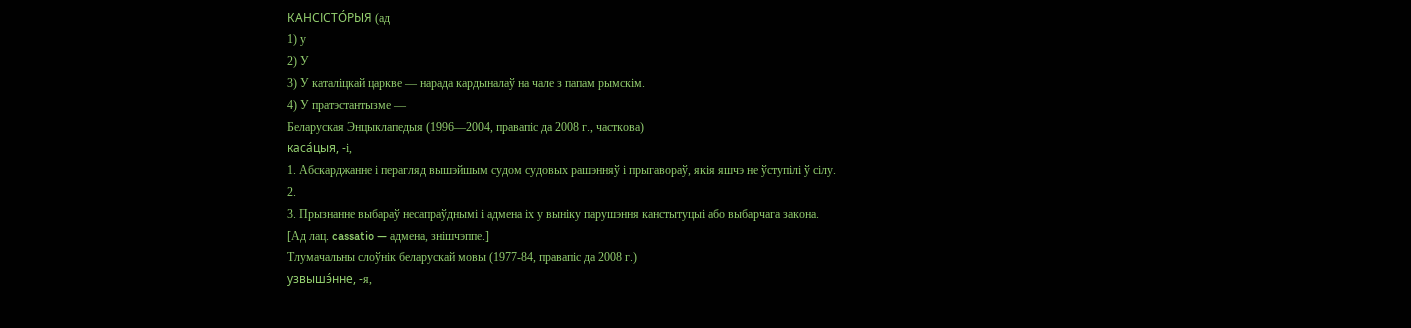КАНСІСТО́РЫЯ (ад
1) у
2) У
3) У каталіцкай царкве — нарада кардыналаў на чале з папам рымскім.
4) У пратэстантызме —
Беларуская Энцыклапедыя (1996—2004, правапіс да 2008 г., часткова)
каса́цыя, ‑і,
1. Абскарджанне і перагляд вышэйшым судом судовых рашэнняў і прыгавораў, якія яшчэ не ўступілі ў сілу.
2.
3. Прызнанне выбараў несапраўднымі і адмена іх у выніку парушэння канстытуцыі або выбарчага закона.
[Ад лац. cassatio — адмена, знішчэппе.]
Тлумачальны слоўнік беларускай мовы (1977-84, правапіс да 2008 г.)
узвышэ́нне, ‑я,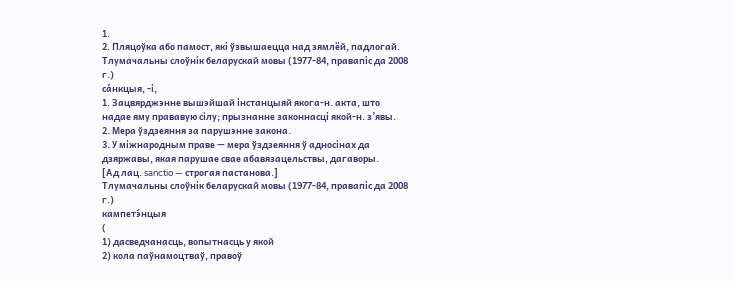1.
2. Пляцоўка або памост, які ўзвышаецца над зямлёй, падлогай.
Тлумачальны слоўнік беларускай мовы (1977-84, правапіс да 2008 г.)
са́нкцыя, ‑і,
1. Зацвярджэнне вышэйшай інстанцыяй якога‑н. акта, што надае яму прававую сілу; прызнанне законнасці якой‑н. з’явы.
2. Мера ўздзеяння за парушэнне закона.
3. У міжнародным праве — мера ўздзеяння ў адносінах да дзяржавы, якая парушае свае абавязацельствы, дагаворы.
[Ад лац. sanctio — строгая пастанова.]
Тлумачальны слоўнік беларускай мовы (1977-84, правапіс да 2008 г.)
кампетэ́нцыя
(
1) дасведчанасць, вопытнасць у якой
2) кола паўнамоцтваў, правоў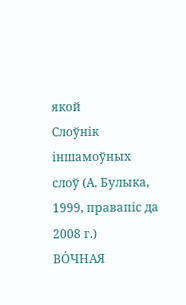якой
Слоўнік іншамоўных слоў (А. Булыка, 1999, правапіс да 2008 г.)
ВО́ЧНАЯ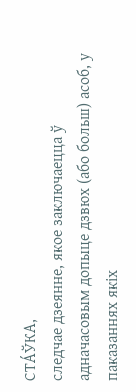СТА́ЎКА,
следчае дзеянне, якое заключаецца ў адначасовым допыце дзвюх (або больш) асоб, у паказаннях якіх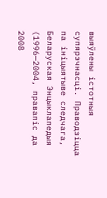выяўлены істотныя супярэчнасці. Праводзіцца па ініцыятыве следчага,
Беларуская Энцыклапедыя (1996—2004, правапіс да 2008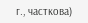г., часткова)